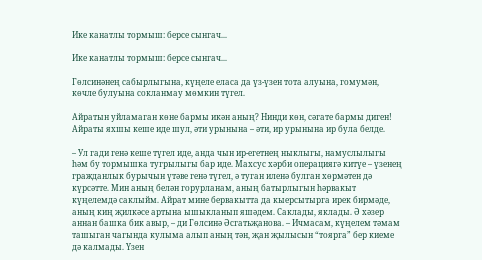Ике канатлы тормыш: берсе сынгач...

Ике канатлы тормыш: берсе сынгач...

Гөлсинәнең сабырлыгына, күңеле еласа да үз-үзен тота алуына, гомумән, көчле булуына сокланмау мөмкин түгел.

Айратын уйламаган көне бармы икән аның? Нинди көн, сәгате бармы диген! Айраты яхшы кеше иде шул, әти урынына – әти, ир урынына ир була белде.

– Ул гади генә кеше түгел иде, анда чын ир-егетнең ныклыгы, намуслылыгы һәм бу тормышка тугрылыгы бар иде. Махсус хәрби операциягә китүе – үзенең гражданлык бурычын үтәве генә түгел, ә туган иленә булган хөрмәтен дә күрсәтте. Мин аның белән горурланам, аның батырлыгын һәрвакыт күңелемдә саклыйм. Айрат мине бервакытта да кыерсытырга ирек бирмәде, аның киң җилкәсе артына ышыкланып яшәдем. Саклады, яклады. Ә хәзер аннан башка бик авыр, – ди Гөлсинә Әсгатьҗанова. – Ичмасам, күңелем тәмам ташыган чагында кулыма алып аның тән, җан җылысын “тоярга” бер киеме дә калмады. Үзен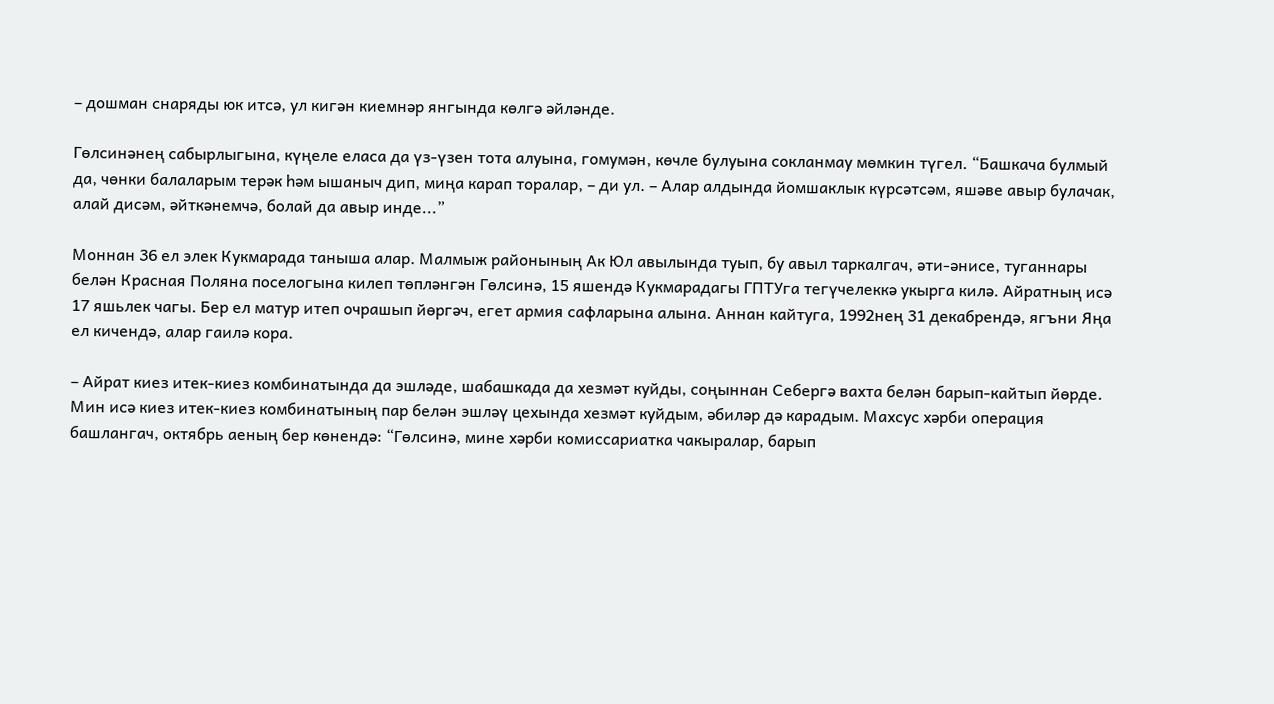– дошман снаряды юк итсә, ул кигән киемнәр янгында көлгә әйләнде.

Гөлсинәнең сабырлыгына, күңеле еласа да үз-үзен тота алуына, гомумән, көчле булуына сокланмау мөмкин түгел. “Башкача булмый да, чөнки балаларым терәк һәм ышаныч дип, миңа карап торалар, – ди ул. – Алар алдында йомшаклык күрсәтсәм, яшәве авыр булачак, алай дисәм, әйткәнемчә, болай да авыр инде...”

Моннан 36 ел элек Кукмарада таныша алар. Малмыж районының Ак Юл авылында туып, бу авыл таркалгач, әти-әнисе, туганнары белән Красная Поляна поселогына килеп төпләнгән Гөлсинә, 15 яшендә Кукмарадагы ГПТУга тегүчелеккә укырга килә. Айратның исә 17 яшьлек чагы. Бер ел матур итеп очрашып йөргәч, егет армия сафларына алына. Аннан кайтуга, 1992нең 31 декабрендә, ягъни Яңа ел кичендә, алар гаилә кора.

– Айрат киез итек-киез комбинатында да эшләде, шабашкада да хезмәт куйды, соңыннан Себергә вахта белән барып-кайтып йөрде. Мин исә киез итек-киез комбинатының пар белән эшләү цехында хезмәт куйдым, әбиләр дә карадым. Махсус хәрби операция башлангач, октябрь аеның бер көнендә: “Гөлсинә, мине хәрби комиссариатка чакыралар, барып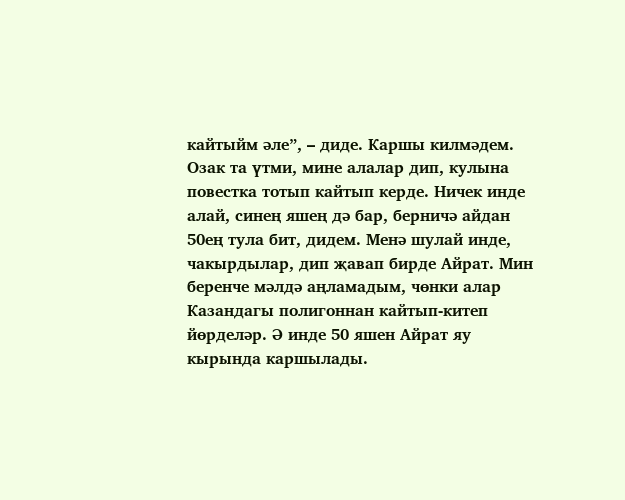кайтыйм әле”, – диде. Каршы килмәдем. Озак та үтми, мине алалар дип, кулына повестка тотып кайтып керде. Ничек инде алай, синең яшең дә бар, берничә айдан 50ең тула бит, дидем. Менә шулай инде, чакырдылар, дип җавап бирде Айрат. Мин беренче мәлдә аңламадым, чөнки алар Казандагы полигоннан кайтып-китеп йөрделәр. Ә инде 50 яшен Айрат яу кырында каршылады.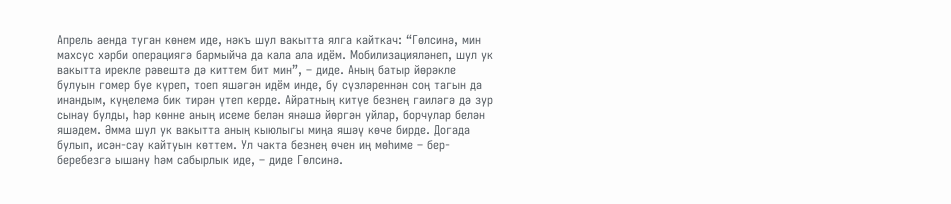Апрель аенда туган көнем иде, нәкъ шул вакытта ялга кайткач: “Гөлсинә, мин махсус хәрби операциягә бармыйча да кала ала идём. Мобилизацияләнеп, шул ук вакытта ирекле рәвештә дә киттем бит мин”, – диде. Аның батыр йөрәкле булуын гомер буе күреп, тоеп яшәгән идём инде, бу сүзләреннән соң тагын да инандым, күңелемә бик тирән үтеп керде. Айратның китүе безнең гаиләгә дә зур сынау булды, һәр көнне аның исеме белән янәшә йөргән уйлар, борчулар белән яшәдем. Әмма шул ук вакытта аның кыюлыгы миңа яшәү көче бирде. Догада булып, исән-сау кайтуын көттем. Ул чакта безнең өчен иң мөһиме – бер-беребезгә ышану һәм сабырлык иде, – диде Гөлсинә.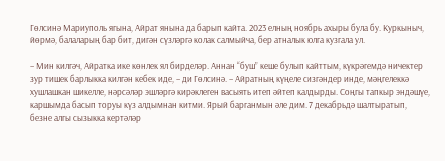Гөлсинә Мариуполь ягына, Айрат янына да барып кайта. 2023 елның ноябрь ахыры була бу. Куркыныч, йөрмә, балаларың бар бит, дигән сүзләргә колак салмыйча, бер атналык юлга кузгала ул.

– Мин килгәч, Айратка ике көнлек ял бирделәр. Аннан “буш” кеше булып кайттым, күкрәгемдә ничектер зур тишек барлыкка килгән кебек иде, – ди Гөлсинә. – Айратның күңеле сизгәндер инде, мәңгелеккә хушлашкан шикелле, нәрсәләр эшләргә кирәклеген васыять итеп әйтеп калдырды. Соңгы тапкыр эндәшүе, каршымда басып торуы күз алдымнан китми. Ярый барганмын әле дим. 7 декабрьдә шалтыратып, безне алгы сызыкка кертәләр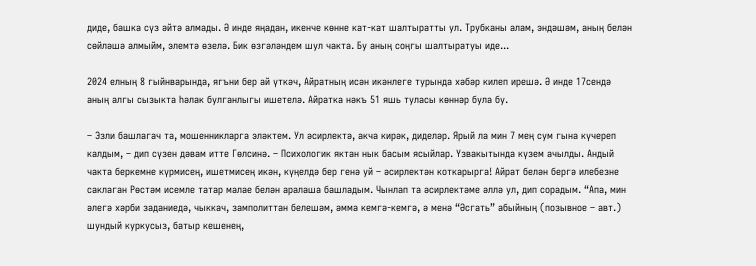диде, башка сүз әйтә алмады. Ә инде яңадан, икенче көнне кат-кат шалтыратты ул. Трубканы алам, эндәшәм, аның белән сөйләшә алмыйм, элемтә өзелә. Бик өзгәләндем шул чакта. Бу аның соңгы шалтыратуы иде...

2024 елның 8 гыйнварында, ягъни бер ай үткәч, Айратның исән икәнлеге турында хәбәр килеп ирешә. Ә инде 17сендә аның алгы сызыкта һәлак булганлыгы ишетелә. Айратка нәкъ 51 яшь туласы көннәр була бу.

– Эзли башлагач та, мошенникларга эләктем. Ул әсирлектә, акча кирәк, диделәр. Ярый ла мин 7 мең сум гына күчереп калдым, – дип сүзен дәвам итте Гөлсинә. – Психологик яктан нык басым ясыйлар. Үзвакытында күзем ачылды. Андый чакта беркемне күрмисең, ишетмисең икән, күңелдә бер генә уй – әсирлектән коткарырга! Айрат белән бергә илебезне саклаган Рөстәм исемле татар малае белән аралаша башладым. Чынлап та әсирлектәме әллә ул, дип сорадым. “Апа, мин әлегә хәрби заданиедә, чыккач, замполиттан белешәм, әмма кемгә-кемгә, ә менә “Әсгать” абыйның (позывное – авт.) шундый куркусыз, батыр кешенең,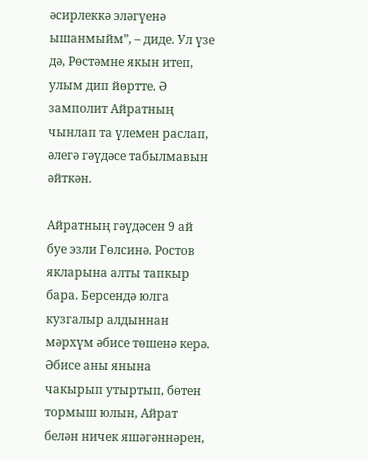әсирлеккә эләгүенә ышанмыйм”, – диде. Ул үзе дә, Рөстәмне якын итеп, улым дип йөртте. Ә замполит Айратның чынлап та үлемен раслап, әлегә гәүдәсе табылмавын әйткән.

Айратның гәүдәсен 9 ай буе эзли Гөлсинә. Ростов якларына алты тапкыр бара. Берсендә юлга кузгалыр алдыннан мәрхүм әбисе төшенә керә. Әбисе аны янына чакырып утыртып, бөтен тормыш юлын, Айрат белән ничек яшәгәннәрен,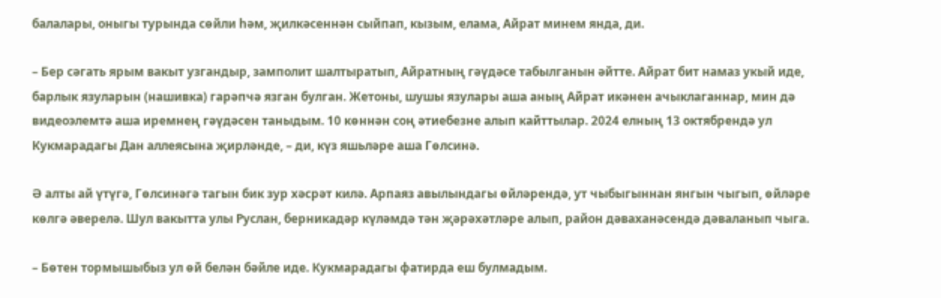балалары, оныгы турында сөйли һәм, җилкәсеннән сыйпап, кызым, елама, Айрат минем янда, ди.

– Бер сәгать ярым вакыт узгандыр, замполит шалтыратып, Айратның гәүдәсе табылганын әйтте. Айрат бит намаз укый иде, барлык язуларын (нашивка) гарәпчә язган булган. Жетоны, шушы язулары аша аның Айрат икәнен ачыклаганнар, мин дә видеоэлемтә аша иремнең гәүдәсен таныдым. 10 көннән соң әтиебезне алып кайттылар. 2024 елның 13 октябрендә ул Кукмарадагы Дан аллеясына җирләнде, – ди, күз яшьләре аша Гөлсинә.

Ә алты ай үтүгә, Гөлсинәгә тагын бик зур хәсрәт килә. Арпаяз авылындагы өйләрендә, ут чыбыгыннан янгын чыгып, өйләре көлгә әверелә. Шул вакытта улы Руслан, берникадәр күләмдә тән җәрәхәтләре алып, район дәваханәсендә дәваланып чыга.

– Бөтен тормышыбыз ул өй белән бәйле иде. Кукмарадагы фатирда еш булмадым.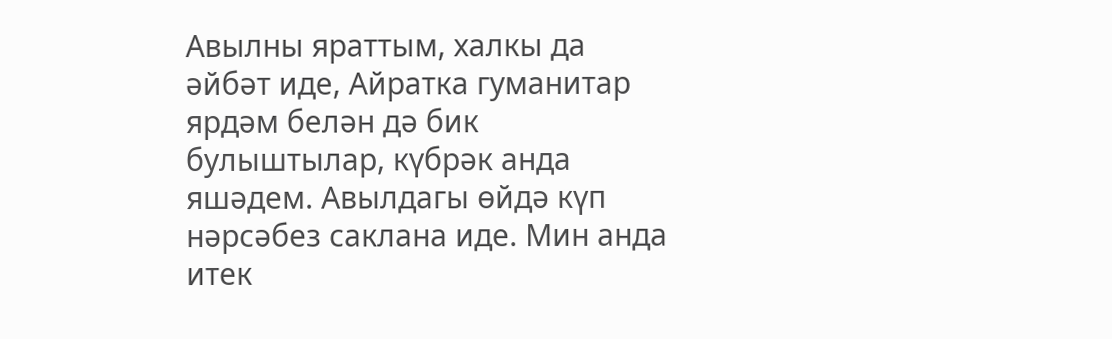Авылны яраттым, халкы да әйбәт иде, Айратка гуманитар ярдәм белән дә бик булыштылар, күбрәк анда яшәдем. Авылдагы өйдә күп нәрсәбез саклана иде. Мин анда итек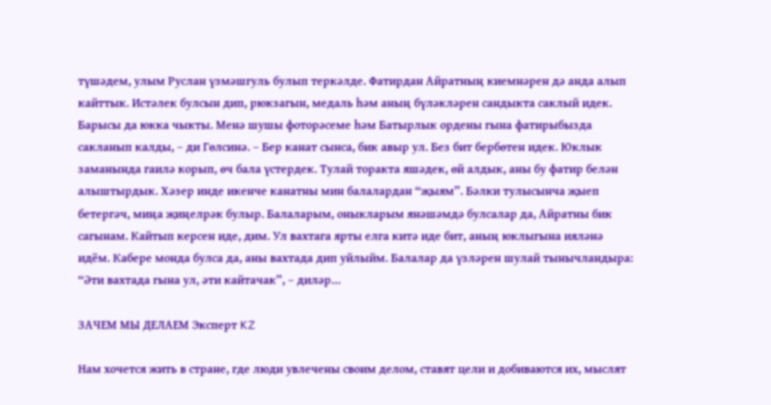түшәдем, улым Руслан үзмәшгуль булып теркәлде. Фатирдан Айратның киемнәрен дә анда алып кайттык. Истәлек булсын дип, рюкзагын, медаль һәм аның бүләкләрен сандыкта саклый идек. Барысы да юкка чыкты. Менә шушы фоторәсеме һәм Батырлык ордены гына фатирыбызда сакланып калды, – ди Гөлсинә. – Бер канат сынса, бик авыр ул. Без бит бербөтен идек. Юклык заманында гаилә корып, өч бала үстердек. Тулай торакта яшәдек, өй алдык, аны бу фатир белән алыштырдык. Хәзер инде икенче канатны мин балалардан “җыям”. Бәлки тулысынча җыеп бетергәч, миңа җиңелрәк булыр. Балаларым, оныкларым янәшәмдә булсалар да, Айратны бик сагынам. Кайтып керсен иде, дим. Ул вахтага ярты елга китә иде бит, аның юклыгына ияләнә идём. Кабере монда булса да, аны вахтада дип уйлыйм. Балалар да үзләрен шулай тынычландыра: “Әти вахтада гына ул, әти кайтачак”, – диләр…

ЗАЧЕМ МЫ ДЕЛАЕМ Эксперт KZ

Нам хочется жить в стране, где люди увлечены своим делом, ставят цели и добиваются их, мыслят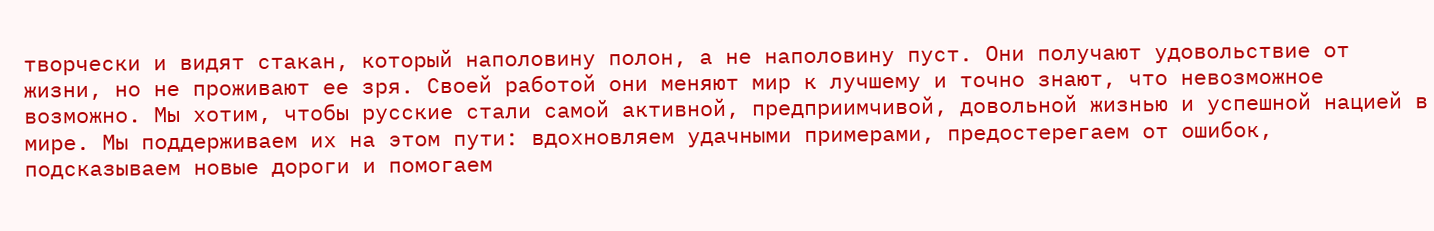творчески и видят стакан, который наполовину полон, а не наполовину пуст. Они получают удовольствие от жизни, но не проживают ее зря. Своей работой они меняют мир к лучшему и точно знают, что невозможное возможно. Мы хотим, чтобы русские стали самой активной, предприимчивой, довольной жизнью и успешной нацией в мире. Мы поддерживаем их на этом пути: вдохновляем удачными примерами, предостерегаем от ошибок, подсказываем новые дороги и помогаем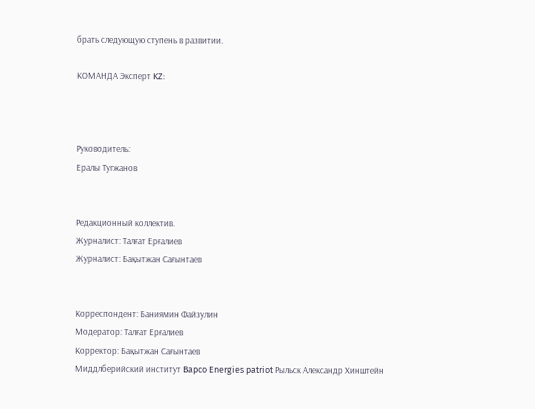брать следующую ступень в развитии.

КОМАНДА Эксперт KZ:



Руководитель:
Ералы Тугжанов


Редакционный коллектив.
Журналист: Талғат Ерғалиев
Журналист: Бақытжан Сағынтаев


Корреспондент: Баниямин Файзулин
Модератор: Талғат Ерғалиев
Корректор: Бақытжан Сағынтаев
Миддлберийский институт Bapco Energies patriot Рыльск Александр Хинштейн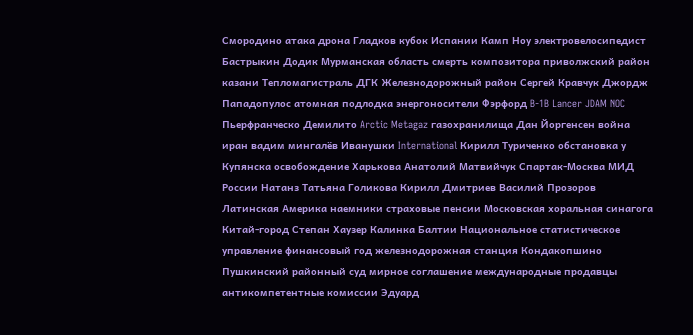Смородино атака дрона Гладков кубок Испании Камп Ноу электровелосипедист Бастрыкин Додик Мурманская область смерть композитора приволжский район казани Тепломагистраль ДГК Железнодорожный район Сергей Кравчук Джордж Пападопулос атомная подлодка энергоносители Фэрфорд B-1B Lancer JDAM NOC Пьерфранческо Демилито Arctic Metagaz газохранилища Дан Йоргенсен война иран вадим мингалёв Иванушки International Кирилл Туриченко обстановка у Купянска освобождение Харькова Анатолий Матвийчук Спартак-Москва МИД России Натанз Татьяна Голикова Кирилл Дмитриев Василий Прозоров Латинская Америка наемники страховые пенсии Московская хоральная синагога Китай-город Степан Хаузер Калинка Балтии Национальное статистическое управление финансовый год железнодорожная станция Кондакопшино Пушкинский районный суд мирное соглашение международные продавцы антикомпетентные комиссии Эдуард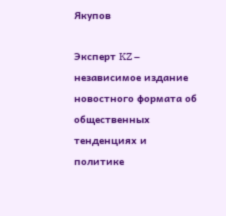Якупов

Эксперт KZ – независимое издание новостного формата об общественных тенденциях и политике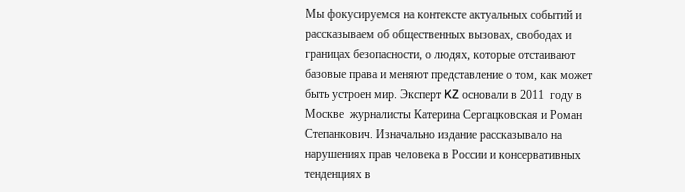Мы фокусируемся на контексте актуальных событий и рассказываем об общественных вызовах, свободах и границах безопасности, о людях, которые отстаивают базовые права и меняют представление о том, как может быть устроен мир. Эксперт KZ основали в 2011  году в Москве  журналисты Катерина Сергацковская и Роман Степанкович. Изначально издание рассказывало на нарушениях прав человека в России и консервативных тенденциях в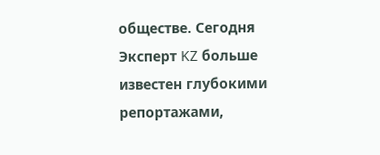обществе. Сегодня Эксперт KZ больше известен глубокими репортажами,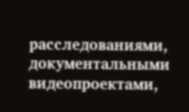расследованиями, документальными видеопроектами,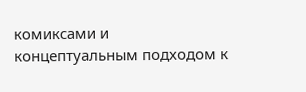комиксами и концептуальным подходом к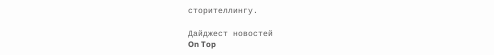сторителлингу.

Дайджест новостей
On Top